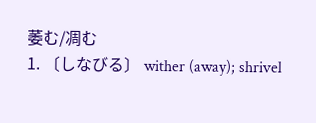萎む/凋む
1. 〔しなびる〕 wither (away); shrivel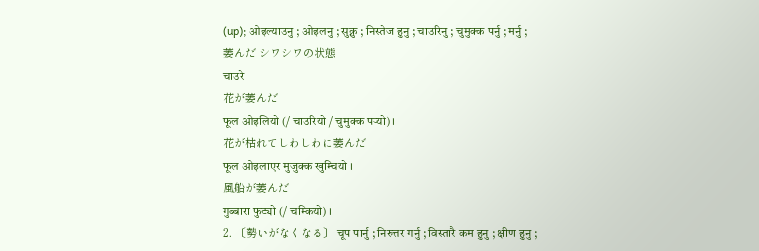(up); ओइल्याउनु ; ओइलनु ; सुक्नु ; निस्तेज हुनु ; चाउरिनु ; चुमुक्क पर्नु ; मर्नु ;
萎んだ シワシワの状態
चाउरे
花が萎んだ
फूल ओइलियो (/ चाउरियो / चुमुक्क पऱ्यो) ।
花が枯れてしわしわに萎んだ
फूल ओइलाएर मुजुक्क खुम्चियो ।
風船が萎んだ
गुब्बारा फुट्यो (/ चम्कियो) ।
2. 〔勢いがなくなる〕 चूप पार्नु ; निरुत्तर गर्नु ; विस्तारै कम हुनु ; क्षीण हुनु ;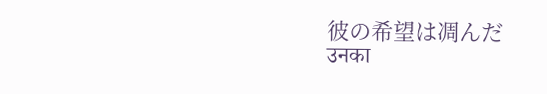彼の希望は凋んだ
उनका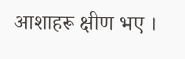आशाहरू क्षीण भए ।